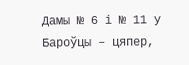Дамы № 6 і № 11 у Бароўцы – цяпер,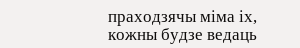праходзячы міма іх, кожны будзе ведаць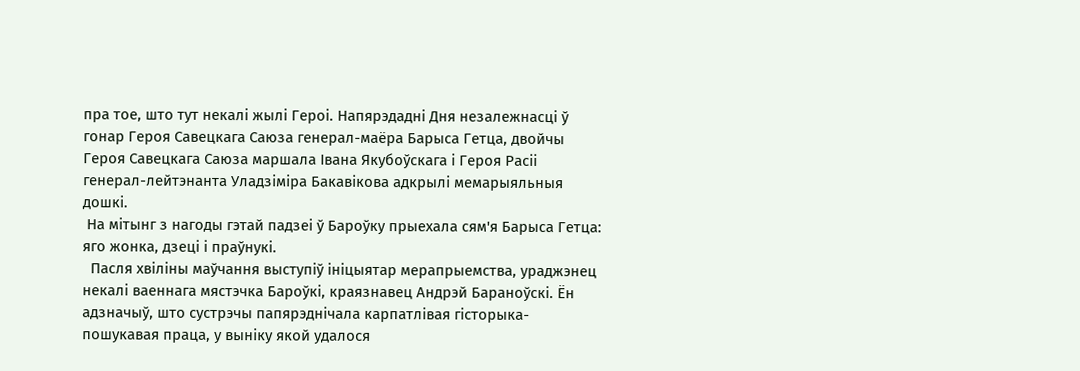пра тое, што тут некалі жылі Героі. Напярэдадні Дня незалежнасці ў гонар Героя Савецкага Саюза генерал-маёра Барыса Гетца, двойчы Героя Савецкага Саюза маршала Івана Якубоўскага і Героя Расіі генерал-лейтэнанта Уладзіміра Бакавікова адкрылі мемарыяльныя дошкі.
 На мітынг з нагоды гэтай падзеі ў Бароўку прыехала сям'я Барыса Гетца: яго жонка, дзеці і праўнукі.
  Пасля хвіліны маўчання выступіў ініцыятар мерапрыемства, ураджэнец некалі ваеннага мястэчка Бароўкі, краязнавец Андрэй Бараноўскі. Ён адзначыў, што сустрэчы папярэднічала карпатлівая гісторыка-пошукавая праца, у выніку якой удалося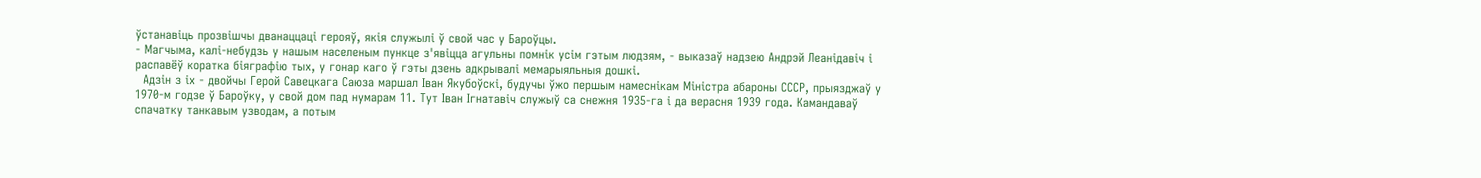ўстанавіць прозвішчы дванаццаці герояў, якія служылі ў свой час у Бароўцы.
- Магчыма, калі-небудзь у нашым населеным пункце з'явіцца агульны помнік усім гэтым людзям, - выказаў надзею Андрэй Леанідавіч і распавёў коратка біяграфію тых, у гонар каго ў гэты дзень адкрывалі мемарыяльныя дошкі.
  Адзін з іх - двойчы Герой Савецкага Саюза маршал Іван Якубоўскі, будучы ўжо першым намеснікам Міністра абароны СССР, прыязджаў у 1970-м годзе ў Бароўку, у свой дом пад нумарам 11. Тут Іван Ігнатавіч служыў са снежня 1935-га і да верасня 1939 года. Камандаваў спачатку танкавым узводам, а потым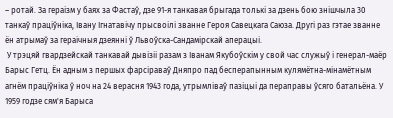– ротай. За гераізм у баях за Фастаў, дзе 91-я танкавая брыгада толькі за дзень бою знішчыла 30 танкаў праціўніка, Івану Ігнатавічу прысвоілі званне Героя Савецкага Саюза. Другі раз гэтае званне ён атрымаў за гераічныя дзеянні ў Львоўска-Сандамірскай аперацыі.
 У трэцяй гвардзейскай танкавай дывізіі разам з Іванам Якубоўскім у свой час служыў і генерал-маёр Барыс Гетц. Ён адным з першых фарсіраваў Дняпро пад бесперапынным кулямётна-мінамётным агнём праціўніка ў ноч на 24 верасня 1943 года, утрымліваў пазіцыі да пераправы ўсяго батальёна. У 1959 годзе сям'я Барыса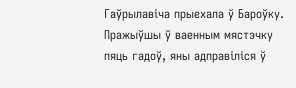Гаўрылавіча прыехала ў Бароўку. Пражыўшы ў ваенным мястэчку пяць гадоў, яны адправіліся ў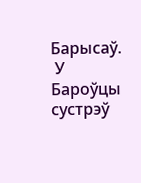Барысаў.
 У Бароўцы сустрэў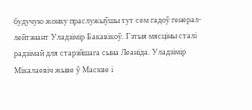будучую жонку праслужыўшы тут сем гадоў генерал-лейтэнант Уладзімір Бакавікоў. Гэтыя мясціны сталі радзімай для старэйшага сына Леаніда. Уладзімір Мікалаевіч жыве ў Маскве і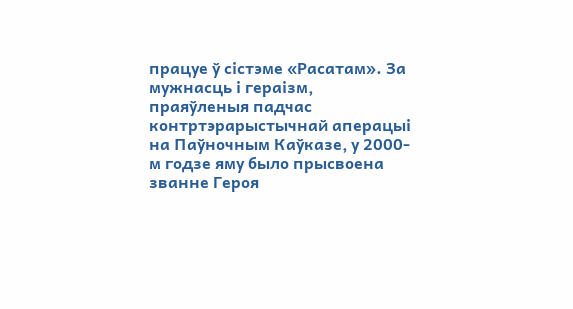працуе ў сістэме «Расатам». За мужнасць і гераізм, праяўленыя падчас контртэрарыстычнай аперацыі на Паўночным Каўказе, у 2000-м годзе яму было прысвоена званне Героя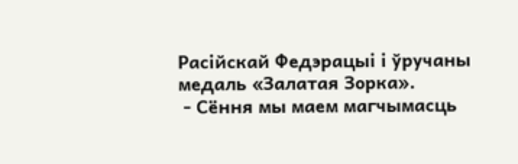Расійскай Федэрацыі і ўручаны медаль «Залатая Зорка».
 - Сёння мы маем магчымасць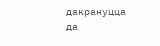дакрануцца да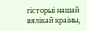гісторыі нашай вялікай краіны,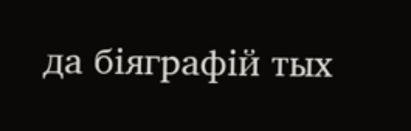да біяграфій тых